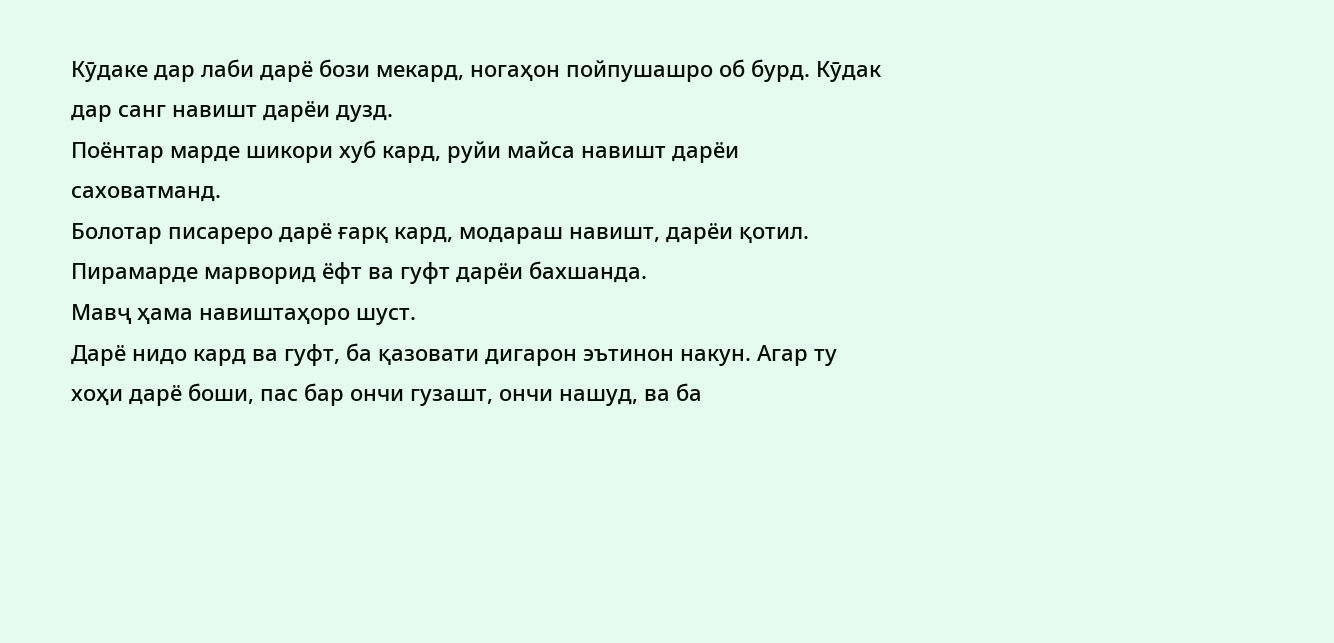Кӯдаке дар лаби дарё бози мекард, ногаҳон пойпушашро об бурд. Кӯдак дар санг навишт дарёи дузд.
Поёнтар марде шикори хуб кард, руйи майса навишт дарёи саховатманд.
Болотар писареро дарё ғарқ кард, модараш навишт, дарёи қотил.
Пирамарде марворид ёфт ва гуфт дарёи бахшанда.
Мавҷ ҳама навиштаҳоро шуст.
Дарё нидо кард ва гуфт, ба қазовати дигарон эътинон накун. Агар ту хоҳи дарё боши, пас бар ончи гузашт, ончи нашуд, ва ба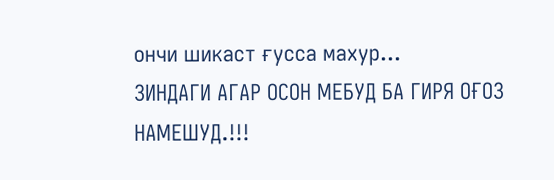ончи шикаст ғусса махур...
ЗИНДАГИ АГАР ОСОН МЕБУД БА ГИРЯ ОҒОЗ НАМЕШУД.!!!